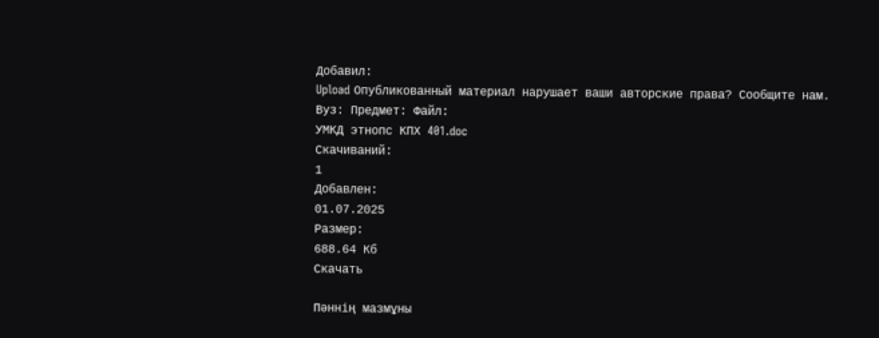Добавил:
Upload Опубликованный материал нарушает ваши авторские права? Сообщите нам.
Вуз: Предмет: Файл:
УМКД этнопс КПХ 401.doc
Скачиваний:
1
Добавлен:
01.07.2025
Размер:
688.64 Кб
Скачать

Пәннің мазмұны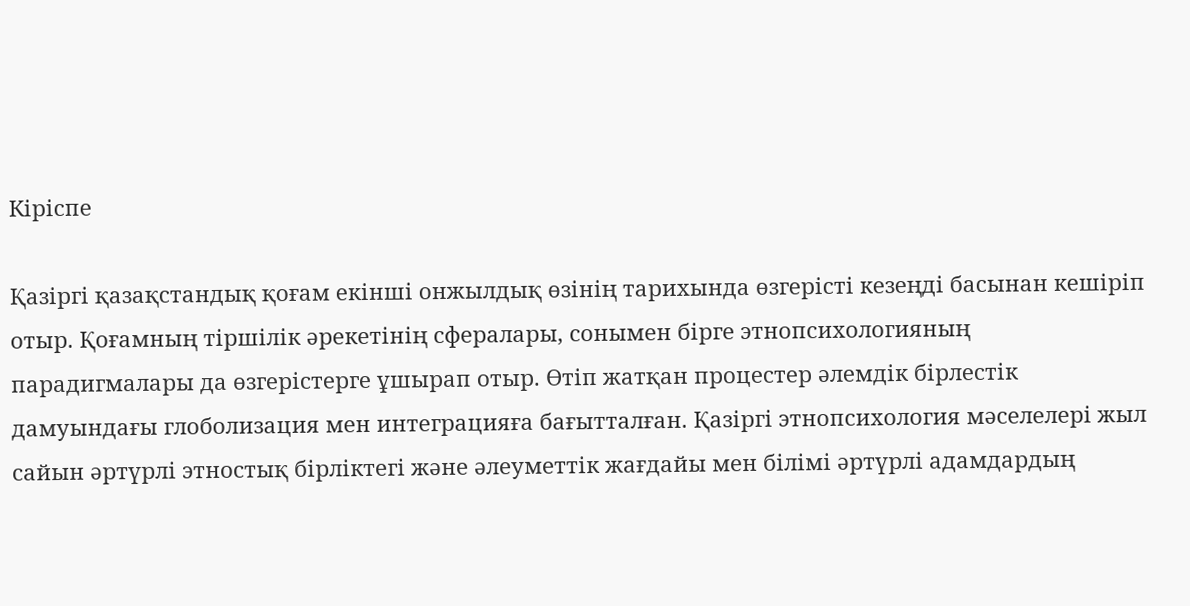Кіріспе

Қазіргі қазақстандық қоғам екінші онжылдық өзінің тарихында өзгерісті кезеңді басынан кешіріп отыр. Қоғамның тіршілік әрекетінің сфералары, сонымен бірге этнопсихологияның парадигмалары да өзгерістерге ұшырап отыр. Өтіп жатқан процестер әлемдік бірлестік дамуындағы глоболизация мен интеграцияға бағытталған. Қазіргі этнопсихология мәселелері жыл сайын әртүрлі этностық бірліктегі және әлеуметтік жағдайы мен білімі әртүрлі адамдардың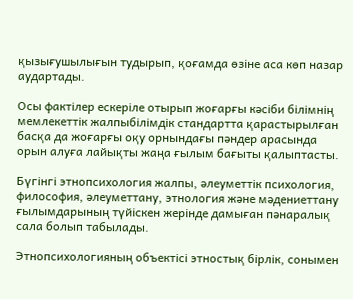қызығушылығын тудырып, қоғамда өзіне аса көп назар аудартады.

Осы фактілер ескеріле отырып жоғарғы кәсіби білімнің мемлекеттік жалпыбілімдік стандартта қарастырылған басқа да жоғарғы оқу орнындағы пәндер арасында орын алуға лайықты жаңа ғылым бағыты қалыптасты.

Бүгінгі этнопсихология жалпы, әлеуметтік психология, философия, әлеуметтану, этнология және мәдениеттану ғылымдарының түйіскен жерінде дамыған пәнаралық сала болып табылады.

Этнопсихологияның объектісі этностық бірлік, сонымен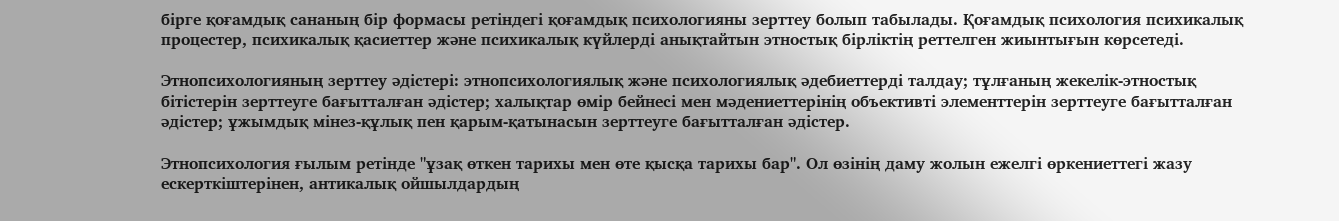бірге қоғамдық сананың бір формасы ретіндегі қоғамдық психологияны зерттеу болып табылады. Қоғамдық психология психикалық процестер, психикалық қасиеттер және психикалық күйлерді анықтайтын этностық бірліктің реттелген жиынтығын көрсетеді.

Этнопсихологияның зерттеу әдістері: этнопсихологиялық және психологиялық әдебиеттерді талдау; тұлғаның жекелік-этностық бітістерін зерттеуге бағытталған әдістер; халықтар өмір бейнесі мен мәдениеттерінің объективті элементтерін зерттеуге бағытталған әдістер; ұжымдық мінез-құлық пен қарым-қатынасын зерттеуге бағытталған әдістер.

Этнопсихология ғылым ретінде "ұзақ өткен тарихы мен өте қысқа тарихы бар". Ол өзінің даму жолын ежелгі өркениеттегі жазу ескерткіштерінен, антикалық ойшылдардың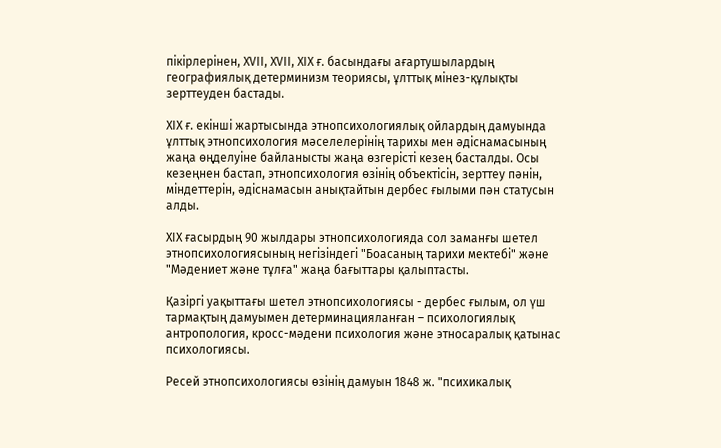пікірлерінен, ХVІІ, ХVІІ, ХІХ ғ. басындағы ағартушылардың географиялық детерминизм теориясы, ұлттық мінез-құлықты зерттеуден бастады.

ХІХ ғ. екінші жартысында этнопсихологиялық ойлардың дамуында ұлттық этнопсихология мәселелерінің тарихы мен әдіснамасының жаңа өңделуіне байланысты жаңа өзгерісті кезең басталды. Осы кезеңнен бастап, этнопсихология өзінің объектісін, зерттеу пәнін, міндеттерін, әдіснамасын анықтайтын дербес ғылыми пән статусын алды.

ХІХ ғасырдың 90 жылдары этнопсихологияда сол заманғы шетел этнопсихологиясының негізіндегі "Боасаның тарихи мектебі" және "Мәдениет және тұлға" жаңа бағыттары қалыптасты.

Қазіргі уақыттағы шетел этнопсихологиясы - дербес ғылым, ол үш тармақтың дамуымен детерминацияланған – психологиялық антропология, кросс-мәдени психология және этносаралық қатынас психологиясы.

Ресей этнопсихологиясы өзінің дамуын 1848 ж. "психикалық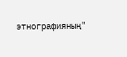этнографияның"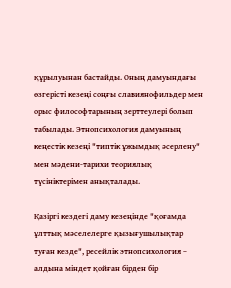құрылуынан бастайды. Оның дамуындағы өзгерісті кезеңі соңғы славиянофильдер мен орыс философтарының зерттеулері болып табылады. Этнопсихология дамуының кеңестік кезеңі "типтік ұжымдық әсерлену" мен мәдени-тарихи теориялық түсініктерімен анықталады.

Қазіргі кездегі даму кезеңінде "қоғамда ұлттық мәселелерге қызығушылықтар туған кезде", ресейлік этнопсихология – алдына міндет қойған бірден бір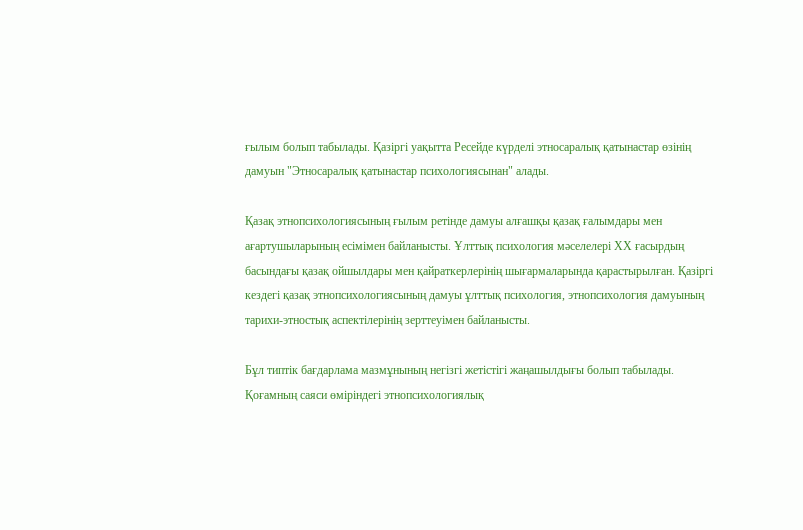ғылым болып табылады. Қазіргі уақытта Ресейде күрделі этносаралық қатынастар өзінің дамуын "Этносаралық қатынастар психологиясынан" алады.

Қазақ этнопсихологиясының ғылым ретінде дамуы алғашқы қазақ ғалымдары мен ағартушыларының есімімен байланысты. Ұлттық психология мәселелері ХХ ғасырдың басындағы қазақ ойшылдары мен қайраткерлерінің шығармаларында қарастырылған. Қазіргі кездегі қазақ этнопсихологиясының дамуы ұлттық психология, этнопсихология дамуының тарихи-этностық аспектілерінің зерттеуімен байланысты.

Бұл типтік бағдарлама мазмұнының негізгі жетістігі жаңашылдығы болып табылады. Қоғамның саяси өміріндегі этнопсихологиялық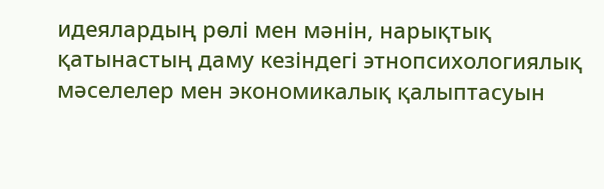идеялардың рөлі мен мәнін, нарықтық қатынастың даму кезіндегі этнопсихологиялық мәселелер мен экономикалық қалыптасуын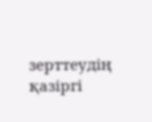зерттеудің қазіргі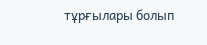тұрғылары болып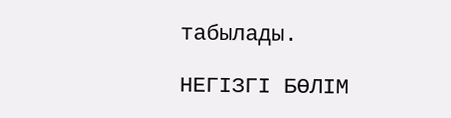табылады.

НЕГІЗГІ БӨЛІМ